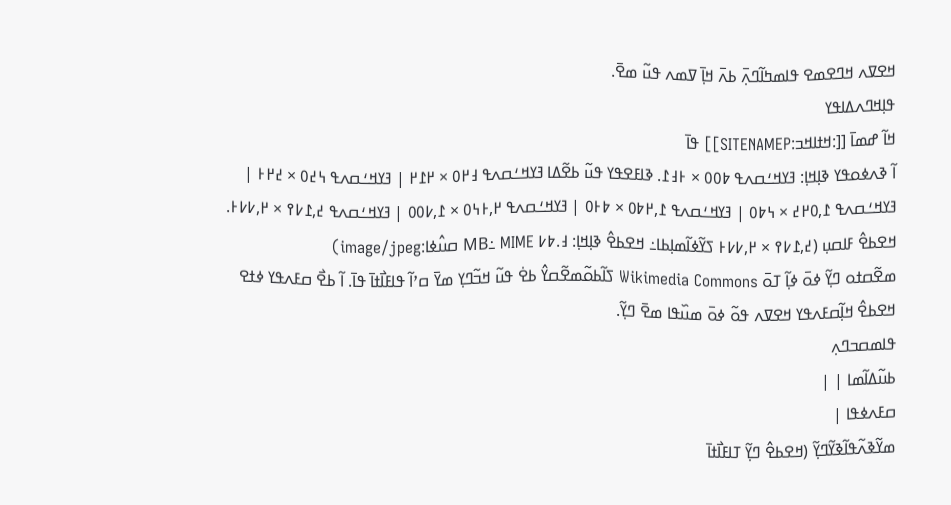ߞߐߜߍ ߞߣߐߘߐ ߟߊߘߤߊ߬ߣߍ߲߫ ߕߍ߫ ߞߊ߲߫ ߜߘߍ ߟߎ߬ ߘߐ߫.
ߟߊ߲ߞߣߍߡߊߟߌ
ߞߊ߬ ߝߘߊ߫ [[:ߞߙߊߞߏ:SITENAMEP]] ߟߊ߫
ߊ߬ ߢߍߦߋߟߌ ߢߊ߲ߞߊ߲: ߔߌߞߑߛߍߟ ߈߀߀ × ߅߃߁. ߢߊߓߐߟߌ ߟߎ߬ ߕߐ߬ߡߊ ߔߌߞߑߛߍߟ ߃߂߀ × ߂߁߂ | ߔߌߞߑߛߍߟ ߆߄߀ × ߄߂߅ | ߔߌߞߑߛߍߟ ߁,߀߂߄ × ߆߈߀ | ߔߌߞߑߛߍߟ ߁,߂߈߀ × ߈߅߀ | ߔߌߞߑߛߍߟ ߂,߅߆߀ × ߁,߇߀߀ | ߔߌߞߑߛߍߟ ߄,߁߇߉ × ߂,߇߇߅.
ߞߐߕߐ߮ ߓߊߛߎ߲ (߄,߁߇߉ × ߂,߇߇߅ ߖߌ߬ߦߊ߬ߘߊ߲ߕߊ߸ ߞߐߕߐ߮ ߢߊ߲ߞߊ߲: ߃.߈߇ MB߸ MIME ߛߎ߮ߦߊ:image/jpeg)
ߘߐ߬ߛߙߋ ߣߌ߲߬ ߦߋ߫ ߦߊ߲߬ ߠߋ߫ Wikimedia Commons ߖߊ߬ߕߋ߬ߘߐ߬ߛߌ߮ ߕߐ߭ ߟߎ߬ ߞߏ߬ߣߌ߲ ߘߌ߫ ߛߴߊ߬ ߟߊߓߊ߯ߙߊ߫ ߟߊ߫. ߊ߬ ߕߐ߯ ߛߓߍߟߌ ߦߙߐ ߞߐߕߐ߮ ߞߊ߲߬ߛߓߍߟߌ ߞߐߜߍ ߟߋ߬ ߦߋ߫ ߘߎ߰ߟߊ ߘߐ߫ ߣߌ߲߬.
ߟߊߘߛߏߣߍ߲
ߕߎ߬ߡߊ߬ߘߊ | |
ߛߓߍߦߟߊ |
ߘߌ߬ߢߍ߬ߟߊ߬ߢߌ߬ߣߌ߲߬ (ߞߐߕߐ߮ ߣߌ߲߬ ߠߊߓߊ߯ߙߊ߫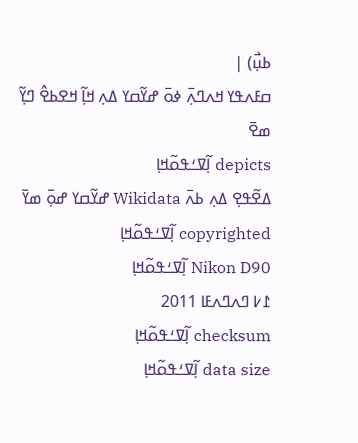ߕߎ߲߯) |
ߛߓߍߟߌ ߞߍߣߍ߲߫ ߦߋ߫ ߝߌ߬ߛߌ ߡߍ߲ ߞߊ߲߬ ߞߐߕߐ߮ ߣߌ߲߬ ߘߐ߫
depicts ߊ߲߬ߜߑߟߋ߬ߞߊ߲
ߡߐ߬ߟߐ߲ ߡߍ߲ ߕߍ߫ Wikidata ߝߌ߬ߛߌ ߝߋ߲߫ ߘߌ߫
copyrighted ߊ߲߬ߜߑߟߋ߬ߞߊ߲
Nikon D90 ߊ߲߬ߜߑߟߋ߬ߞߊ߲
߁߇ ߣߍߣߍߓߊ 2011
checksum ߊ߲߬ߜߑߟߋ߬ߞߊ߲
data size ߊ߲߬ߜߑߟߋ߬ߞߊ߲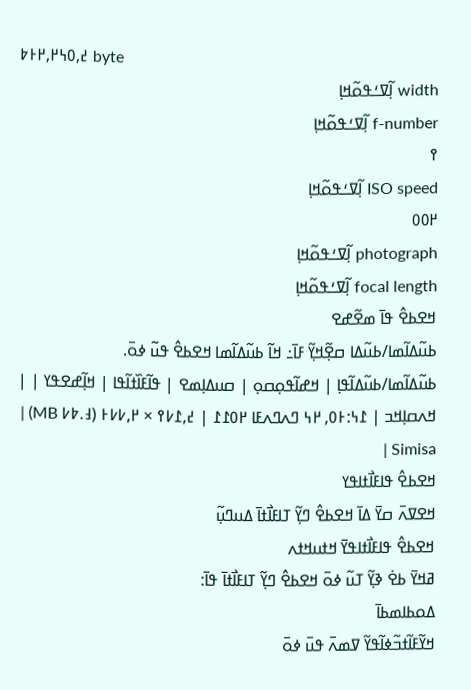߄,߀߆߂,߂߅߈ byte
width ߊ߲߬ߜߑߟߋ߬ߞߊ߲
f-number ߊ߲߬ߜߑߟߋ߬ߞߊ߲
߉
ISO speed ߊ߲߬ߜߑߟߋ߬ߞߊ߲
߂߀߀
photograph ߊ߲߬ߜߑߟߋ߬ߞߊ߲
focal length ߊ߲߬ߜߑߟߋ߬ߞߊ߲
ߞߐߕߐ߮ ߟߊ߫ ߘߐ߬ߝߐ
ߕߎ߬ߡߊ߬ߘߊ/ߕߎ߬ߡߊ ߛߐ߲߬ߞߌ߲߬ ߓߊ߫߸ ߞߊ߬ ߕߎ߬ߡߊ߬ߘߊ ߞߐߕߐ߮ ߟߎ߬ ߦߋ߫.
ߕߎ߬ߡߊ߬ߘߊ/ߕߎ߬ߡߊ߬ߟߊ߲ | ߞߝߊ߬ߟߋ߲ߛߋ߲ | ߛߎߡߊ߲ߘߐ | ߟߊ߬ߓߊ߰ߙߊ߬ߟߊ | ߞߊ߲߬ߝߐߟߌ | |
ߞߍߛߊ߲ߞߏ | ߁߆:߅߀, ߂߆ ߣߍߣߍߓߊ ߂߀߁߁ | ߄,߁߇߉ × ߂,߇߇߅ (߃.߈߇ MB) | Simisa |
ߞߐߕߐ߮ ߟߊߓߊ߯ߙߊߟߌ
ߞߐߜߍ߫ ߛߌ߫ ߡߊ߫ ߞߐߕߐ߮ ߣߌ߲߬ ߠߊߓߊ߯ߙߊ߫ ߡߎߣߎ߲߬
ߞߐߕߐ߮ ߟߊߓߊ߯ߙߊߟߌ߫ ߞߙߎߞߙߍ
ߥߞߌ߫ ߕߐ߭ ߢߌ߲߬ ߠߎ߬ ߦߋ߫ ߞߐߕߐ߮ ߣߌ߲߬ ߠߊߓߊ߯ߙߊ߫ ߟߊ߫:
ߡߋߕߊߘߕߊ߫
ߞߌ߬ߓߊ߬ߙߏ߬ߦߊ߬ߟߌ߬ ߜߘߍ߫ ߟߎ߫ ߦߋ߫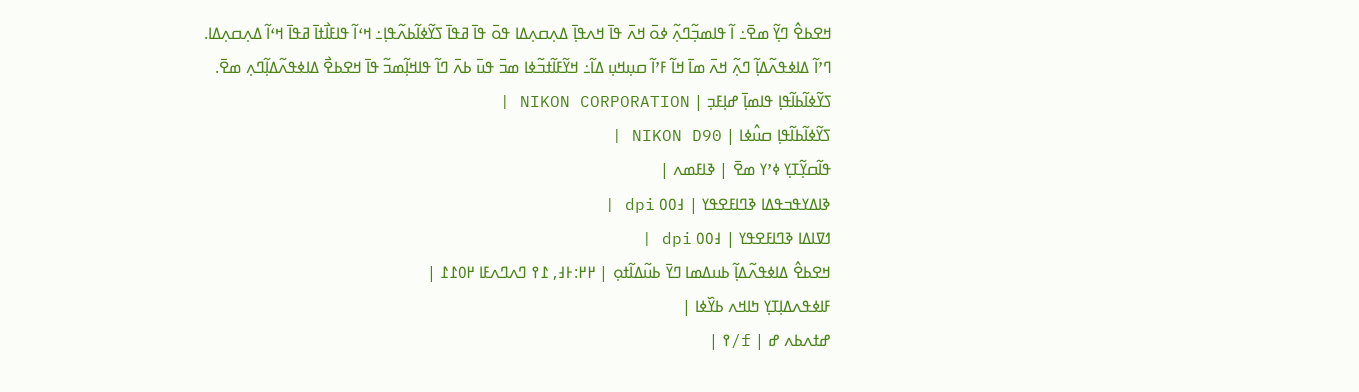ߞߐߕߐ߮ ߣߌ߲߬ ߘߐ߫߸ ߊ߬ ߟߊߘߏ߲߬ߣߍ߲߬ ߦߋ߫ ߞߍ߫ ߟߊ߫ ߞߍߟߊ߲߫ ߡߍ߲ߛߍ߲ߡߊ ߟߋ߫ ߟߊ߫ ߥߟߊ߫ ߖߌ߬ߦߊ߬ߕߍ߬ߟߊ߲߸ ߞߵߊ߬ ߟߊߓߊ߯ߙߊ߫ ߥߟߊ߫ ߞߵߊ߬ ߡߍ߲ߛߍ߲ߡߊ.
ߣߴߊ߬ ߡߊߦߟߍ߬ߡߊ߲߬ ߣߍ߲߬ ߞߍ߫ ߘߊ߫ ߞߊ߬ ߓߴߊ߬ ߛߎ߲ߞߎ߲ ߡߊ߬߸ ߞߌ߬ߓߊ߬ߙߏ߬ߦߊ ߘߏ߫ ߟߎ߫ ߕߍ߫ ߣߊ߬ ߟߊߞߊ߲߬ߘߏ߬ ߟߊ߫ ߞߐߕߐ߯ ߡߊߦߟߍ߬ߡߊ߲߬ߣߍ߲ ߘߐ߫.
ߖߌ߬ߦߊ߬ߕߊ߬ߟߊ߲ ߟߊߘߊ߲߫ ߝߊ߲ߓߏ߲ | NIKON CORPORATION |
ߖߌ߬ߦߊ߬ߕߊ߬ߟߊ߲ ߛߎ߮ߦߊ | NIKON D90 |
ߟߊ߬ߛߌ߲߬ߠߌ߲ ߦߴߌ ߘߐ߫ | ߢߊߓߘߍ |
ߢߊߡߌߟߏߟߡߊ ߢߣߊߓߐߟߌ | ߃߀߀ dpi |
ߗߜߊߡߊ ߢߣߊߓߐߟߌ | ߃߀߀ dpi |
ߞߐߕߐ߮ ߡߊߦߟߍ߬ߡߊ߲߬ ߕߎߡߘߊ ߣߌ߫ ߕߎ߬ߡߊ߬ߙߋ߲ | ߂߂:߅߃, ߁߉ ߣߍߣߍߓߊ ߂߀߁߁ |
ߓߊߦߟߍߡߊ߲ߠߌ߲ ߤߊߞߍ ߕߌ߰ߦߊ |
ߝߙߍߕߍ ߝ | f/߉ |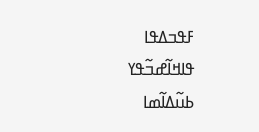ߓߟߏߡߟߊ ߟߊߞߊ߬ߝߏ߬ߟߌ ߕߎ߬ߡߊ߬ߘߊ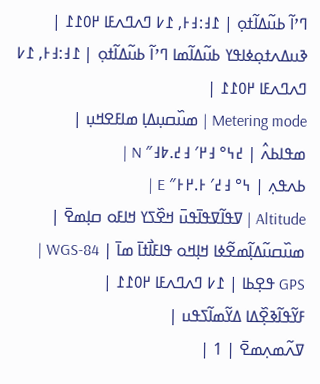ߣߴߊ߬ ߕߎ߬ߡߊ߬ߙߋ߲ | ߁߃:߃߅, ߁߇ ߣߍߣߍߓߊ ߂߀߁߁ |
ߢߎߡߍߙߋ߲ߦߊߟߌ ߕߎ߬ߡߊ߬ߘߊ ߣߴߊ߬ ߕߎ߬ߡߊ߬ߙߋ߲ | ߁߃:߃߅, ߁߇ ߣߍߣߍߓߊ ߂߀߁߁ |
Metering mode | ߘߎ߰ߛߎ߲ߡߊ߲ ߘߊߓߐߞߎ߲ |
ߘߟߊߕߍ߮ | ߄߆° ߃߂′ ߃߄.߈߃″ N |
ߕߍߟߍ߲ | ߆° ߃߄′ ߅.߂߅″ E |
Altitude | ߜߟߊ߬ߜߟߊ߫ߟߎ߫ ߞߐ߰ߖߌ ߞߊߓߋ ߛߊ߲ߘߐ߫ |
ߘߎ߰ߛߎ߬ߡߊ߲߬ߘߐ߬ߦߊ ߞߊ߲ߞߋ ߟߊߓߊ߯ߙߊ߫ ߘߊ߫ | WGS-84 |
GPS ߟߐ߲ߕߊ | ߁߇ ߣߍߣߍߓߊ ߂߀߁߁ |
ߓߌ߬ߟߊ߬ߢߐ߲߰ߡߊ ߡߌ߬ߘߊ߬ߖߟߎ |
ߜߍ߬ߘߍ߲ߘߐ߫ | 1 |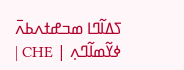ߖߡߊ߬ߣߊ ߘߏߝߙߍߕߍ߫ ߦߌ߬ߘߊ߬ߣߍ߲ | CHE |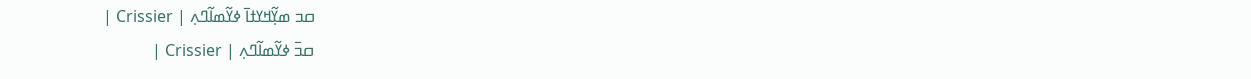ߛߏ ߘߌ߲߬ߞߌߙߊ߫ ߦߌ߬ߘߊ߬ߣߍ߲ | Crissier |
ߛߏ߫ ߦߌ߬ߘߊ߬ߣߍ߲ | Crissier |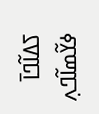ߖߡߊ߬ߣߊ߫ ߦߌ߬ߘߊ߬ߣߍ߲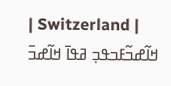| Switzerland |
ߞߊ߬ߝߏ߬ߓߏߟߏ߲ ߥߟߊ߫ ߞߊ߬ߝߏ߫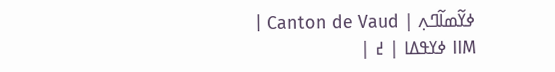ߦߌ߬ߘߊ߬ߣߍ߲ | Canton de Vaud |
IIM ߦߌߟߡߊ | ߄ |